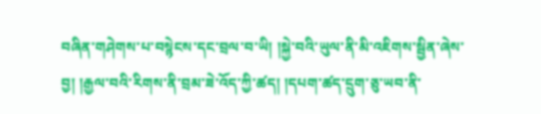བཞིན་གཤེགས་པ་བསྙེངས་དང་བྲལ་བ་ཡི། །སྐྱེ་བའི་ཡུལ་ནི་མི་འཇིགས་སྦྱིན་ཞེས་བྱ། །རྒྱལ་བའི་རིགས་ནི་བྲམ་ཟེ་འོད་ཀྱི་ཚད། །དཔག་ཚད་དྲུག་ཅུ་ཡབ་ནི་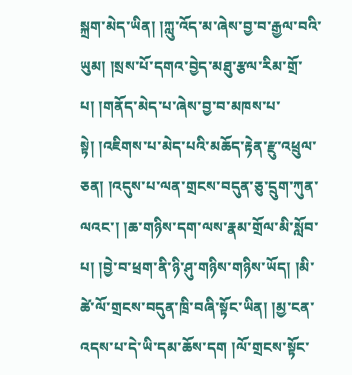སྐྲག་མེད་ཡིན། །ཀླུ་འོད་མ་ཞེས་བྱ་བ་རྒྱལ་བའི་ཡུམ། །སྲས་པོ་དགའ་བྱེད་མཐུ་རྩལ་རིམ་གྲོ་པ། །གནོད་མེད་པ་ཞེས་བྱ་བ་མཁས་པ་སྟེ། །འཇིགས་པ་མེད་པའི་མཆོད་རྟེན་རྫུ་འཕྲུལ་ཅན། །འདུས་པ་ལན་གྲངས་བདུན་ཅུ་དྲུག་ཀུན་ལའང་། །ཆ་གཉིས་དག་ལས་རྣམ་གྲོལ་མི་སློབ་པ། །བྱེ་བ་ཕྲག་ནི་ཉི་ཤུ་གཉིས་གཉིས་ཡོད། །མི་ཚེ་ལོ་གྲངས་བདུན་ཁྲི་བཞི་སྟོང་ཡིན། །མྱ་ངན་འདས་པ་དེ་ཡི་དམ་ཆོས་དག །ལོ་གྲངས་སྟོང་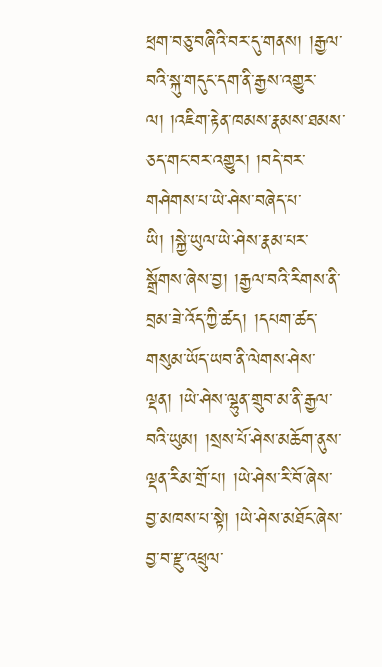ཕྲག་བཅུ་བཞིའི་བར་དུ་གནས། །རྒྱལ་བའི་སྐུ་གདུང་དག་ནི་རྒྱས་འགྱུར་ལ། །འཇིག་རྟེན་ཁམས་རྣམས་ཐམས་ཅད་གང་བར་འགྱུར། །བདེ་བར་གཤེགས་པ་ཡེ་ཤེས་བཞེད་པ་ཡི། །སྐྱེ་ཡུལ་ཡེ་ཤེས་རྣམ་པར་སྒྲོགས་ཞེས་བྱ། །རྒྱལ་བའི་རིགས་ནི་བྲམ་ཟེ་འོད་ཀྱི་ཚད། །དཔག་ཚད་གསུམ་ཡོད་ཡབ་ནི་ལེགས་ཤེས་ལྡན། །ཡེ་ཤེས་ལྷུན་གྲུབ་མ་ནི་རྒྱལ་བའི་ཡུམ། །སྲས་པོ་ཤེས་མཆོག་ནུས་ལྡན་རིམ་གྲོ་པ། །ཡེ་ཤེས་རི་བོ་ཞེས་བྱ་མཁས་པ་སྟེ། །ཡེ་ཤེས་མཐོང་ཞེས་བྱ་བ་རྫུ་འཕྲུལ་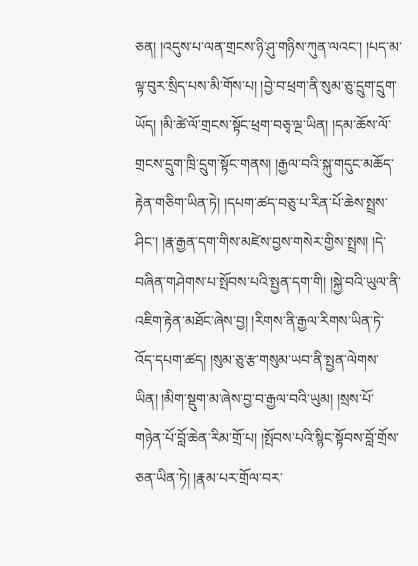ཅན། །འདུས་པ་ལན་གྲངས་ཉི་ཤུ་གཉིས་ཀུན་ལའང་། །པད་མ་ལྟ་བུར་སྲིད་པས་མི་གོས་པ། །བྱེ་བ་ཕྲག་ནི་སུམ་ཅུ་དྲུག་དྲུག་ཡོད། །མི་ཚེ་ལོ་གྲངས་སྟོང་ཕྲག་བཅྭ་ལྔ་ཡིན། །དམ་ཆོས་ལོ་གྲངས་དྲུག་ཁྲི་དྲུག་སྟོང་གནས། །རྒྱལ་བའི་སྐུ་གདུང་མཆོད་རྟེན་གཅིག་ཡིན་ཏེ། །དཔག་ཚད་བཅུ་པ་རིན་པོ་ཆེས་སྤྲས་ཤིང་། །རྣ་རྒྱན་དག་གིས་མཛེས་བྱས་གསེར་གྱིས་སྤྲས། །དེ་བཞིན་གཤེགས་པ་སྤོབས་པའི་སྤྱན་དག་གི། །སྐྱེ་བའི་ཡུལ་ནི་འཇིག་རྟེན་མཐོང་ཞེས་བྱ། །རིགས་ནི་རྒྱལ་རིགས་ཡིན་ཏེ་འོད་དཔག་ཚད། །སུམ་ཅུ་རྩ་གསུམ་ཡབ་ནི་སྤྱན་ལེགས་ཡིན། །མིག་སྡུག་མ་ཞེས་བྱ་བ་རྒྱལ་བའི་ཡུམ། །སྲས་པོ་གཉེན་པོ་བློ་ཆེན་རིམ་གྲོ་པ། །སྤོབས་པའི་སྙིང་སྟོབས་བློ་གྲོས་ཅན་ཡིན་ཏེ། །རྣམ་པར་གྲོལ་བར་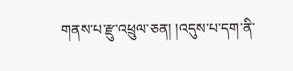གནས་པ་རྫུ་འཕྲུལ་ཅན། །འདུས་པ་དག་ནི་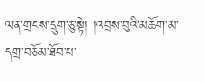ལན་གྲངས་དྲུག་ཅུ་སྟེ། །འབྲས་བུའི་མཆོག་མ་དགྲ་བཅོམ་ཐོབ་པ་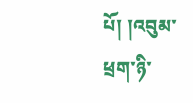པོ། །འབུམ་ཕྲག་ཉི་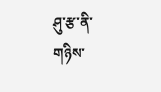ཤུ་རྩ་ནི་གཉིས་